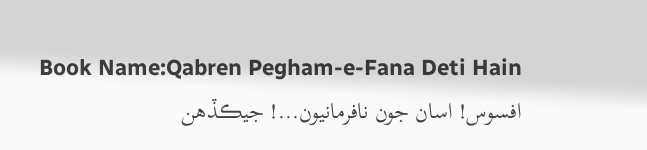Book Name:Qabren Pegham-e-Fana Deti Hain
افسوس! اسان جون نافرمانيون...! جيڪڏهن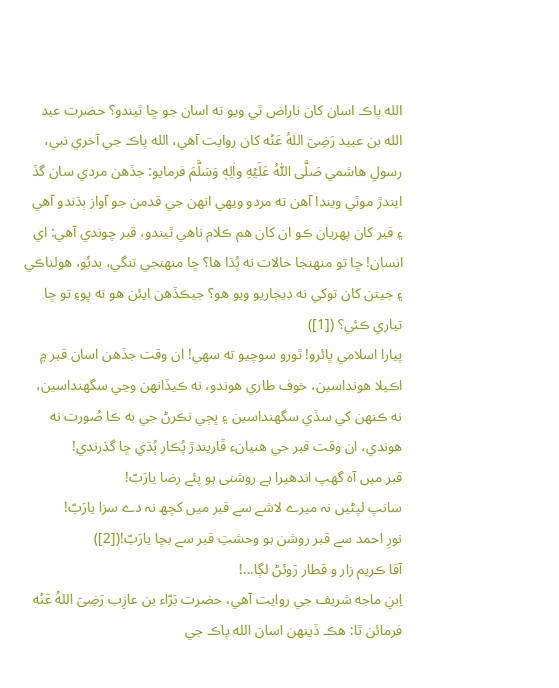الله پاڪ اسان کان ناراض ٿي ويو ته اسان جو ڇا ٿيندو؟ حضرت عبد الله بن عبيد رَضِىَ اللهُ عَنۡه کان روايت آهي، الله پاڪ جي آخري نبي، رسولِ هاشمي صَلَّى اللّٰهُ عَلَيۡهِ واٰلِهٖ وَسَلَّمَ فرمايو: جڏهن مردي سان گڏ ايندڙ موٽي ويندا آهن ته مردو ويهي انهن جي قدمن جو آواز ٻڌندو آهي ۽ قبر کان پهريان ڪو ان کان هم ڪلام ناهي ٿيندو، قبر چوندي آهي: اي انسان! ڇا تو منهنجا حالات نه ٻُڌا ها؟ ڇا منهنجي تنگي، بدبُو، هولناڪي ۽ جيتن کان توکي نه ڊيڄاريو ويو هو؟ جيڪڏهن ايئن هو ته پوءِ تو ڇا تياري ڪئي؟ ([1])
پيارا اسلامي ڀائرو! ٿورو سوچيو ته سهي! ان وقت جڏهن اسان قبر ۾ اڪيلا هونداسين، خوف طاري هوندو، نه ڪيڏانهن وڃي سگھنداسين، نه ڪنهن کي سڏي سگھنداسين ۽ ڀڄي نڪرڻ جي به ڪا صُورت نه هوندي، ان وقت قبر جي هنيانء ڦاريندڙ پُڪار ٻُڌي ڇا گذرندي!
قبر میں آہ گھپ اندھیرا ہے روشنی ہو پئے رضا یارَبّ!
سانپ لپٹیں نہ میرے لاشے سے قبر میں کچھ نہ دے سزا یارَبّ!
نورِ احمد سے قبر روشن ہو وحشتِ قبر سے بچا یارَبّ!([2])
آقا ڪريم زار و قطار رَوئڻ لڳا...!
اِبنِ ماجه شريف جي روايت آهي، حضرت بَرّاء بن عازِب رَضِىَ اللهُ عَنۡه فرمائن ٿا: هڪ ڏينهن اسان الله پاڪ جي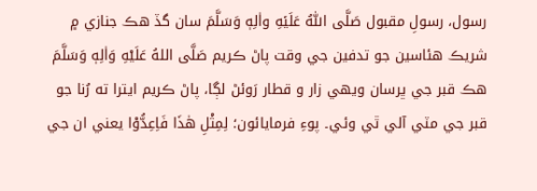رسول، رسولِ مقبول صَلَّى اللّٰهُ عَلَيۡهِ واٰلِهٖ وَسَلَّمَ سان گڏ هڪ جنازي ۾ شريڪ هئاسين جو تدفين جي وقت پاڻ ڪريم صَلَّى اللهُ عَلَيْهِ وَاٰلِهٖ وَسَلَّمَ هڪ قبر جي ڀرسان ويهي زار و قطار رَوئڻ لڳا، پاڻ ڪريم ايترا ته رُنا جو قبر جي مٽي آلي ٿي وئي۔ پوءِ فرمايائون؛ لِمِثْلِ هٰذَا فَاِعِدُّوْا يعني ان جي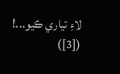لاءِ تياري ڪيو...! ([3])